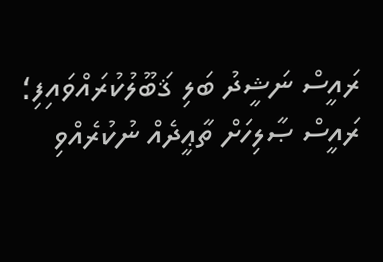ރައީސް ނަޝީދު ބަލި ޤަބޫލުކުރައްވައިފި؛ ރައީސް ޞާލިހަށް ތާޢީދެއް ނުކުރެއްވި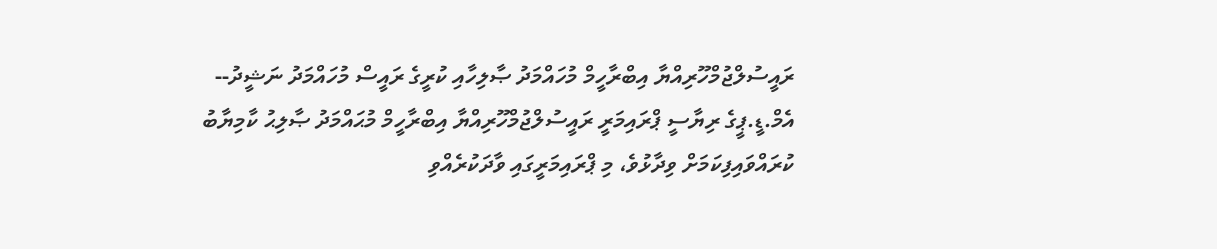ރައީސުލްޖުމްހޫރިއްޔާ އިބްރާހީމް މުހައްމަދު ޞާލިހާއި ކުރީގެ ރައީސް މުހައްމަދު ނަޝީދު--
އެމް.ޑީ.ޕީގެ ރިޔާސީ ޕްރައިމަރީ ރައީސުލްޖުމްހޫރިއްޔާ އިބްރާހީމް މުޙައްމަދު ޞާލިޙު ކާމިޔާބު ކުރައްވައިފިކަމަށް ވިދާޅުވެ، މި ޕްރައިމަރީގައި ވާދަކުރެއްވި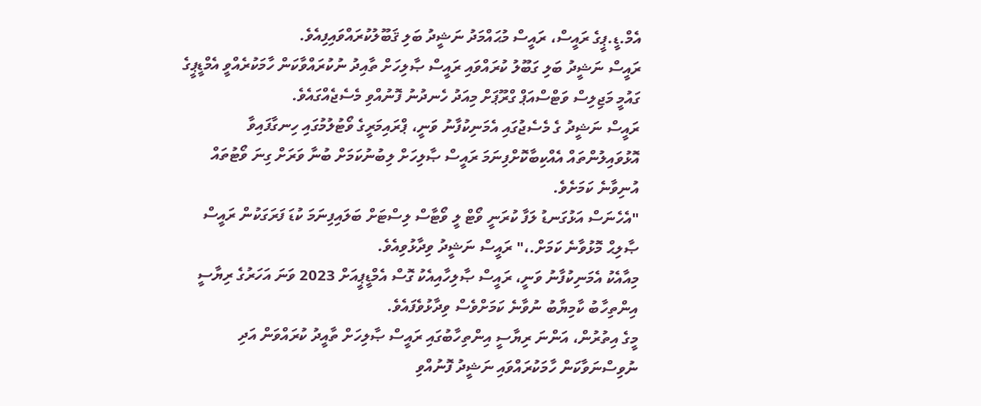އެމް.ޑީ.ޕީގެ ރައީސް، ރައީސް މުޙައްމަދު ނަޝީދު ބަލި ޤަބޫލުކުރައްވައިފިއެވެ.
ރައީސް ނަޝީދު ބަލި ގަބޫލު ކުރައްވައި ރައީސް ޞާލިހަށް ތާއިދު ނުކުރައްވާކަން ހާމަކުރެއްވީ އެމްޑީޕީގެ ގައުމީ މަޖިލިސް ވަޓްސްއަޕް ގްރޫޕަށް މިއަދު ހެނދުނު ފޮނުއްވި މެސެޖެއްގައެވެ.
ރައީސް ނަޝީދު ގެ މެސެޖުގައި އެމަނިކުފާނު ވަނީ، ޕްރައިމަރީގެ ވޯޓުލުމުގައި ހިނގާފައިވާ އޮޅުވައިލުންތައް އެއްކިބާކޮށްފިނަމަ ރައީސް ޞާލިހަށް ލިބުނުކަމަށް ބުނާ ވަރަށް ގިނަ ވޯޓުތައް އުނިވާނެ ކަމަށެވެ.
"އެހެނަސް އަޅުގަނޑު ލަފާ ކުރަނީ ވޯޓް ލީ ވޯޓާސް ލިސްޓަށް ބަލައިފިނަމަ ކުޑަ ފަރަގަކުން ރައީސް ޞާލިޙް މޮޅުވާނެ ކަމަށް.،" ރައީސް ނަޝީދު ވިދާޅުވިއެވެ.
މިއާއެކު އެމަނިކުފާނު ވަނީ، ރައީސް ޞާލިހާއިއެކު ގޮސް އެމްޑީޕީއަށް 2023 ވަނަ އަހަރުގެ ރިޔާސީ އިންތިހާބު ކާމިޔާބު ނުވާނެ ކަމަށްވެސް ވިދާޅުވެފައެވެ.
މީގެ އިތުރުން، އަންނަ ރިޔާސީ އިންތިހާބުގައި ރައީސް ޞާލިހަށް ތާއީދު ކުރައްވަން އަދި ނުވިސްނަވާކަން ހާމަކުރައްވައި ނަޝީދު ފޮނުއްވި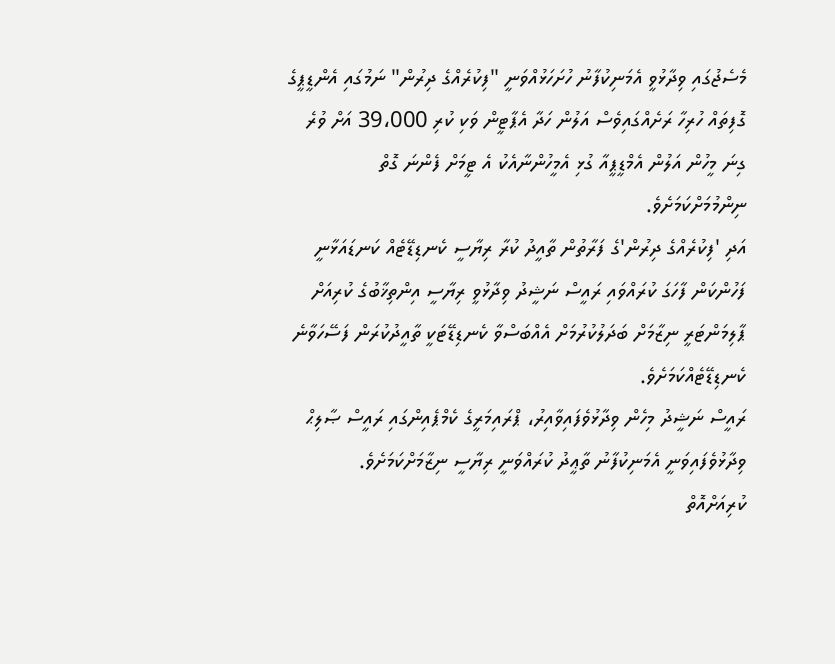މެސެޖުގައި ވިދާޅުވީ އެމަނިކުފާނު ހުށަހަޅުއްވަނީ "ފިކުރެއްގެ ދިރުން" ނަމުގައި އެންޑީޕީގެ ގޮފިތައް ހުރިހާ ރަށެއްގައިވެސް އަލުން ހަދާ އެޕާޓީން ވަކި ކުރި 39،000 އަށް ވުރެ ގިނަ މީހުން އަލުން އެމްޑީޕީއާ ގުޅި އެމީހުންނާއެކު އެ ޓީމަށް ފެންނަ ގޮތް ނިންމުމަށްކަމަށެވެ.
އަދި 'ފިކުރެއްގެ ދިރުން'ގެ ފަރާތުން ތާއީދު ކުރާ ރިޔާސީ ކެނޑިޑޭޓެއް ކަނޑައަޅާނީ ފަހުންކަން ފާހަގަ ކުރައްވައި ރައީސް ނަޝީދު ވިދާޅުވީ ރިޔާސީ އިންތިޚާބުގެ ކުރިއަށް ޕާލިމަންޓަރީ ނިޒާމަށް ބަދަލުކުރުމަށް އެއްބަސްވާ ކެނޑިޑޭޓަކީ ތާއީދުކުރަން ފަސޭހަވާނެ ކެނޑިޑޭޓެއްކަމަށެވެ.
ރައީސް ނަޝީދު މިހެން ވިދާޅުވެފައިވާއިރު، ޕްރައިމަރީގެ ކެމްޕެއިންގައި ރައީސް ޞާލިޙް ވިދާޅުވެފައިވަނީ އެމަނިކުފާނު ތާޢީދު ކުރައްވަނީ ރިޔާސީ ނިޒާމަށްކަމަށެވެ.
ކުރިއަށްއޮތް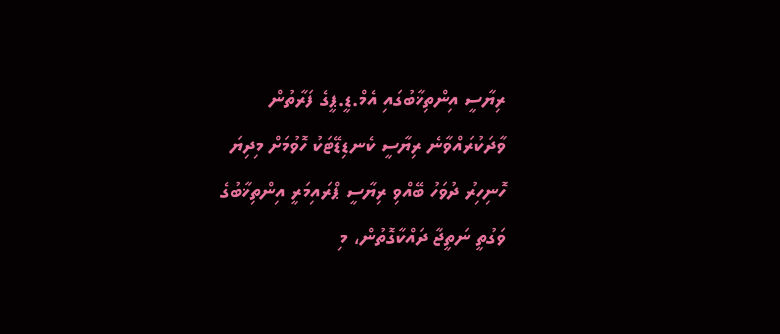ރިޔާސީ އިންތިޚާބުގައި އެމް.ޑީ.ޕީގެ ފަރާތުން ވާދަކުރައްވާނެ ރިޔާސީ ކެނޑިޑޭޓަކު ހޮވުމަށް މިދިޔަ ހޮނިހިރު ދުވަހު ބޭއްވި ރިޔާސީ ޕްރައިމަރީ އިންތިޚާބުގެ ވަގުތީ ނަތީޖާ ދައްކާގޮތުން، މި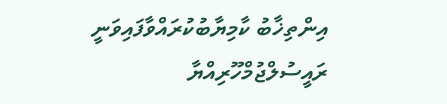އިންތިޚާބު ކާމިޔާބުކުރައްވާފައިވަނީ ރައީސުލްޖުމްހޫރިއްޔާ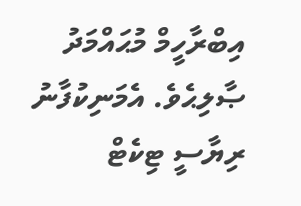އިބްރާހީމް މުޙައްމަދު ޞާލިޙެވެ. އެމަނިކުފާނު ރިޔާސީ ޓިކެޓް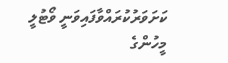ކަށަވަރުކުރައްވާފައިވަނީ ވޯޓުލީ މީހުންގެ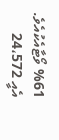%61 ވޯޓާއެކުއެވެ. އެއީ 24،572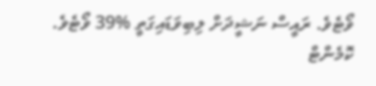ވޯޓެވެ. ރައީސް ނަޝީދަށް ލިބިވަޑައިގަތީ %39 ވޯޓެވެ.
ކޮމެންޓް